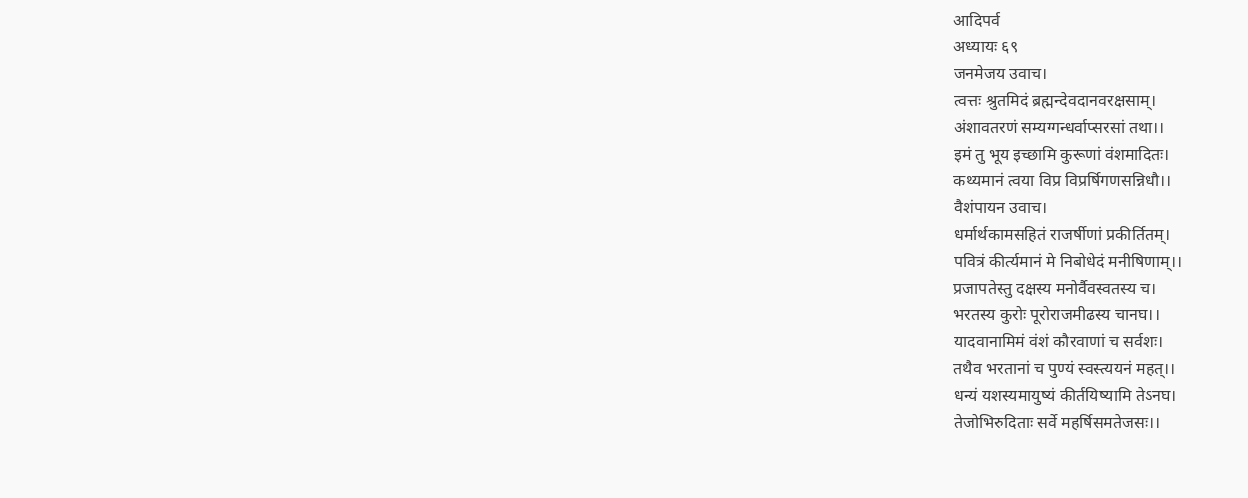आदिपर्व
अध्यायः ६९
जनमेजय उवाच।
त्वत्तः श्रुतमिदं ब्रह्मन्देवदानवरक्षसाम्।
अंशावतरणं सम्यग्गन्धर्वाप्सरसां तथा।।
इमं तु भूय इच्छामि कुरूणां वंशमादितः।
कथ्यमानं त्वया विप्र विप्रर्षिगणसन्निधौ।।
वैशंपायन उवाच।
धर्मार्थकामसहितं राजर्षीणां प्रकीर्तितम्।
पवित्रं कीर्त्यमानं मे निबोधेदं मनीषिणाम्।।
प्रजापतेस्तु दक्षस्य मनोर्वैवस्वतस्य च।
भरतस्य कुरोः पूरोराजमीढस्य चानघ।।
यादवानामिमं वंशं कौरवाणां च सर्वशः।
तथैव भरतानां च पुण्यं स्वस्त्ययनं महत्।।
धन्यं यशस्यमायुष्यं कीर्तयिष्यामि तेऽनघ।
तेजोभिरुदिताः सर्वे महर्षिसमतेजसः।।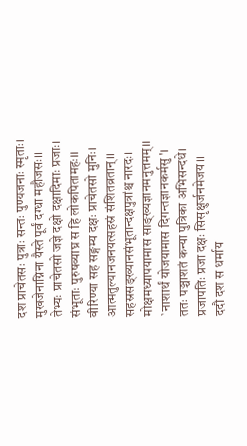दश प्राचेतसः पुत्राः सन्तः पुण्यजनाः स्मृताः।
मुखजेनाग्निना यैस्ते पूर्वं दग्धा महौजसः।।
तेभ्यः प्राचेतसो जज्ञे दक्षो दक्षादिमाः प्रजाः।
संभूताः पुरुषव्याघ्र स हि लोकपितामहः।।
वीरिण्या सह सङ्गम्य दक्षः प्राचेतसो मुनिः।
आत्मतुल्यानजनयत्सहस्रं संशितव्रतान्।।
सहस्रसङ्ख्यानसंभूतान्दक्षपुत्रांश्च नारदः।
मोक्षमध्यापयामास साङ्ख्यज्ञानमनुत्तमम्।।
`नाशार्थं योजयामास दिगन्तज्ञानकर्मसु'।
ततः पञ्चाशतं कन्या पुत्रिका अभिसन्दधे।
प्रजापतिः प्रजा दक्षः सिसृक्षुर्जनमेजय।।
ददौ दश स धर्माय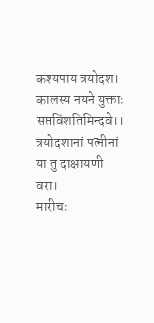कश्यपाय त्रयोदश।
कालस्य नयने युक्ताः सप्तविंशतिमिन्दवे।।
त्रयोदशानां पत्नीनां या तु दाक्षायणी वरा।
मारीचः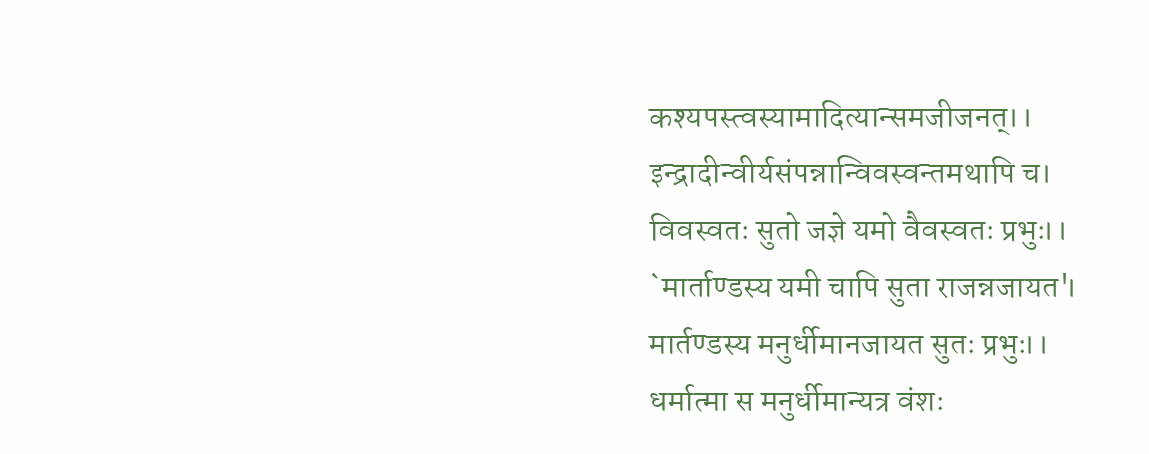कश्यपस्त्वस्यामादित्यान्समजीजनत्।।
इन्द्रादीन्वीर्यसंपन्नान्विवस्वन्तमथापि च।
विवस्वतः सुतो जज्ञे यमो वैवस्वतः प्रभुः।।
`मार्ताण्डस्य यमी चापि सुता राजन्नजायत'।
मार्तण्डस्य मनुर्धीमानजायत सुतः प्रभुः।।
धर्मात्मा स मनुर्धीमान्यत्र वंशः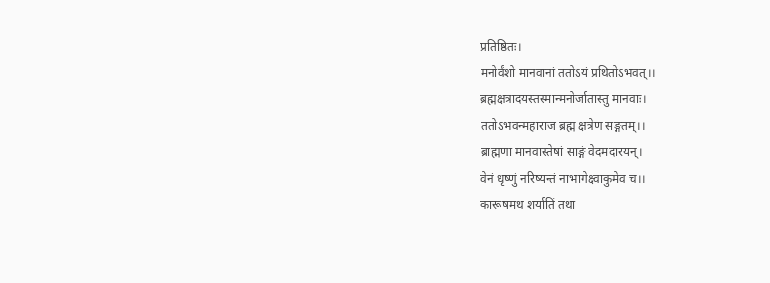प्रतिष्ठितः।
मनोर्वंशो मानवानां ततोऽयं प्रथितोऽभवत्।।
ब्रह्मक्षत्रादयस्तस्मान्मनोर्जातास्तु मानवाः।
ततोऽभवन्महाराज ब्रह्म क्षत्रेण सङ्गतम्।।
ब्राह्मणा मानवास्तेषां साङ्गं वेदमदारयन्।
वेनं धृष्णुं नरिष्यन्तं नाभागेक्ष्वाकुमेव च।।
कारूषमथ शर्यातिं तथा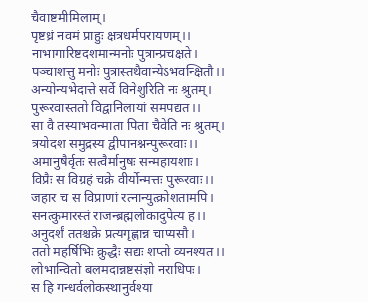चैवाष्टमीमिलाम्।
पृष्टध्रं नवमं प्राहुः क्षत्रधर्मपरायणम्।।
नाभागारिष्टदशमान्मनोः पुत्रान्प्रचक्षते।
पञ्चाशत्तु मनोः पुत्रास्तथैवान्येऽभवन्क्षितौ।।
अन्योन्यभेदात्ते सर्वे विनेशुरिति नः श्रुतम्।
पुरूरवास्ततो विद्वानिलायां समपद्यत।।
सा वै तस्याभवन्माता पिता चैवेति नः श्रुतम्।
त्रयोदश समुद्रस्य द्वीपानश्नन्पुरूरवाः।।
अमानुषैर्वृतः सत्वैर्मानुषः सन्महायशाः।
विप्रैः स विग्रहं चक्रे वीर्योन्मत्तः पुरूरवाः।।
जहार च स विप्राणां रत्नान्युत्क्रोशतामपि।
सनत्कुमारस्तं राजन्ब्रह्मलोकादुपेत्य ह।।
अनुदर्शं ततश्चक्रे प्रत्यगृह्णान्न चाप्यसौ।
ततो महर्षिभिः क्रुद्धैः सद्यः शप्तो व्यनश्यत।।
लोभान्वितो बलमदान्नष्टसंज्ञो नराधिपः।
स हि गन्धर्वलोकस्थानुर्वश्या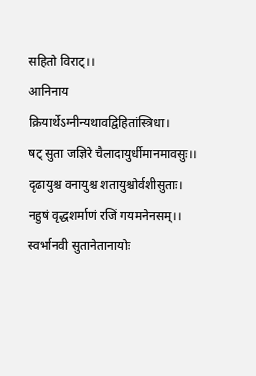सहितो विराट्।।
आनिनाय क्रियार्थेऽग्नीन्यथावद्विहितांस्त्रिधा।
षट् सुता जज्ञिरे चैलादायुर्धीमानमावसुः।।
दृढायुश्च वनायुश्च शतायुश्चोर्वशीसुताः।
नहुषं वृद्धशर्माणं रजिं गयमनेनसम्।।
स्वर्भानवी सुतानेतानायोः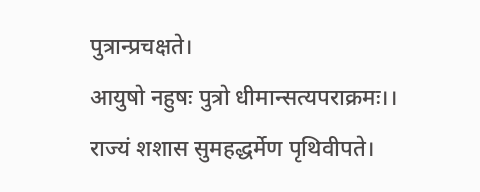पुत्रान्प्रचक्षते।
आयुषो नहुषः पुत्रो धीमान्सत्यपराक्रमः।।
राज्यं शशास सुमहद्धर्मेण पृथिवीपते।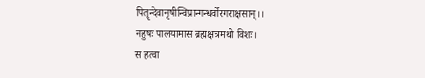पितॄन्देवानृषीन्विप्रान्गन्धर्वोरगराक्षसान्।।
नहुषः पालयामास ब्रह्मक्षत्रमथो विशः।
स हत्वा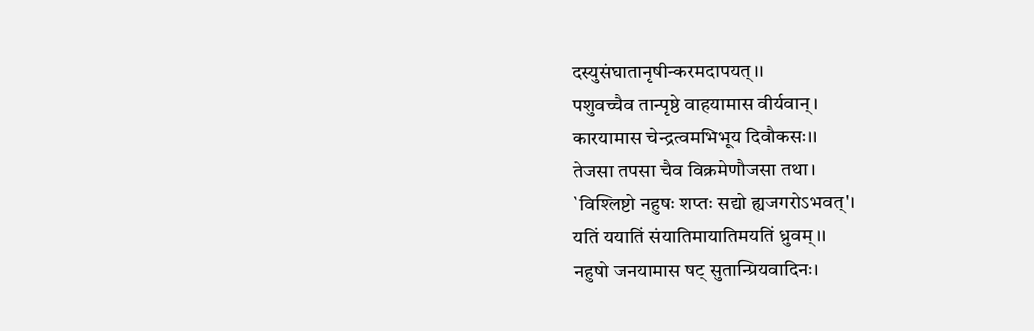दस्युसंघातानृषीन्करमदापयत्।।
पशुवच्चैव तान्पृष्ठे वाहयामास वीर्यवान्।
कारयामास चेन्द्रत्वमभिभूय दिवौकसः।।
तेजसा तपसा चैव विक्रमेणौजसा तथा।
`विश्लिष्टो नहुषः शप्तः सद्यो ह्यजगरोऽभवत्'।
यतिं ययातिं संयातिमायातिमयतिं ध्रुवम्।।
नहुषो जनयामास षट् सुतान्प्रियवादिनः।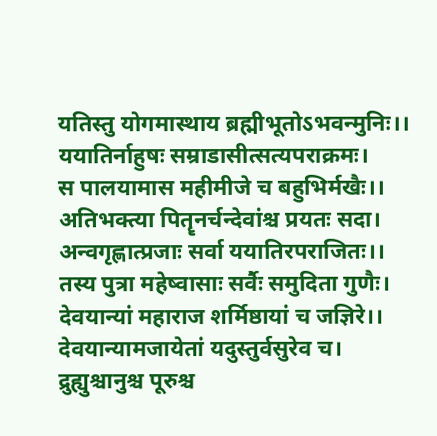यतिस्तु योगमास्थाय ब्रह्मीभूतोऽभवन्मुनिः।।
ययातिर्नाहुषः सम्राडासीत्सत्यपराक्रमः।
स पालयामास महीमीजे च बहुभिर्मखैः।।
अतिभक्त्या पितॄनर्चन्देवांश्च प्रयतः सदा।
अन्वगृह्णात्प्रजाः सर्वा ययातिरपराजितः।।
तस्य पुत्रा महेष्वासाः सर्वैः समुदिता गुणैः।
देवयान्यां महाराज शर्मिष्ठायां च जज्ञिरे।।
देवयान्यामजायेतां यदुस्तुर्वसुरेव च।
द्रुह्युश्चानुश्च पूरुश्च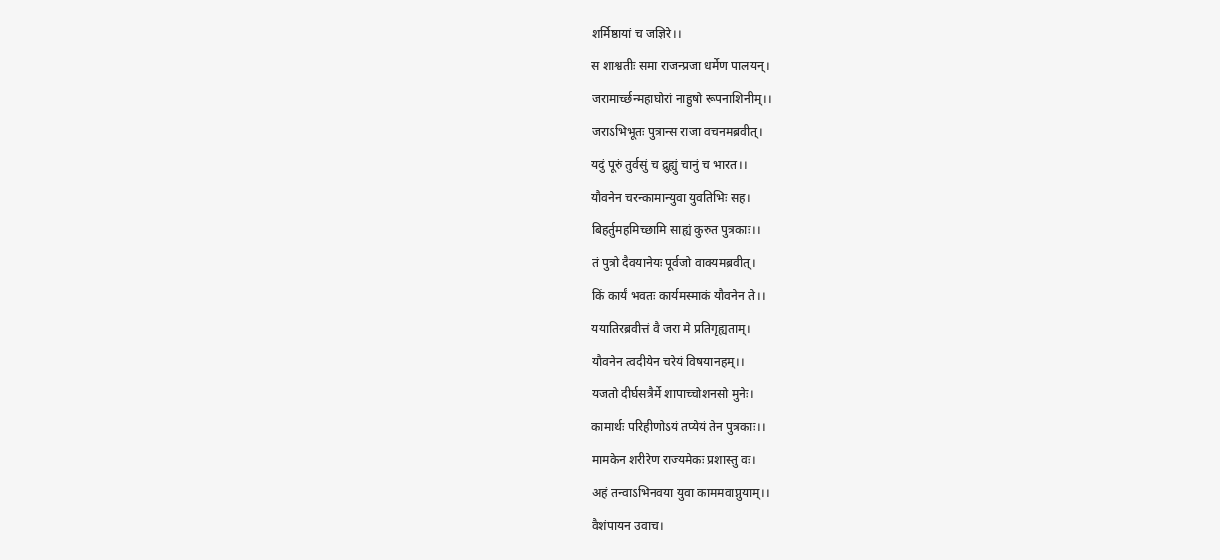शर्मिष्ठायां च जज्ञिरे।।
स शाश्वतीः समा राजन्प्रजा धर्मेण पालयन्।
जरामार्च्छन्महाघोरां नाहुषो रूपनाशिनीम्।।
जराऽभिभूतः पुत्रान्स राजा वचनमब्रवीत्।
यदुं पूरुं तुर्वसुं च द्रुह्युं चानुं च भारत।।
यौवनेन चरन्कामान्युवा युवतिभिः सह।
बिहर्तुमहमिच्छामि साह्यं कुरुत पुत्रकाः।।
तं पुत्रो दैवयानेयः पूर्वजो वाक्यमब्रवीत्।
किं कार्यं भवतः कार्यमस्माकं यौवनेन ते।।
ययातिरब्रवीत्तं वै जरा मे प्रतिगृह्यताम्।
यौवनेन त्वदीयेन चरेयं विषयानहम्।।
यजतो दीर्घसत्रैर्मे शापाच्चोशनसो मुनेः।
कामार्थः परिहीणोऽयं तप्येयं तेन पुत्रकाः।।
मामकेन शरीरेण राज्यमेकः प्रशास्तु वः।
अहं तन्वाऽभिनवया युवा काममवाप्नुयाम्।।
वैशंपायन उवाच।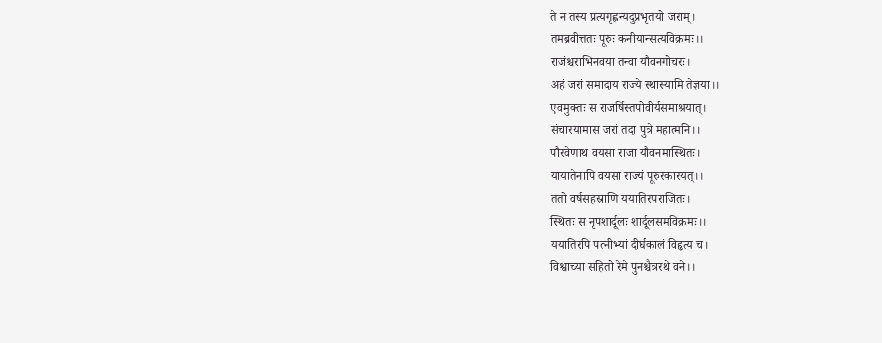ते न तस्य प्रत्यगृह्णन्यदुप्रभृतयो जराम्।
तमब्रवीत्ततः पूरुः कनीयान्सत्यविक्रमः।।
राजंश्चराभिनवया तन्वा यौवनगोचरः।
अहं जरां समादाय राज्ये स्थास्यामि तेज्ञया।।
एवमुक्तः स राजर्षिस्तपोवीर्यसमाश्रयात्।
संचारयामास जरां तदा पुत्रे महात्मनि।।
पौरवेणाथ वयसा राजा यौवनमास्थितः।
यायातेनापि वयसा राज्यं पूरुरकारयत्।।
ततो वर्षसहस्राणि ययातिरपराजितः।
स्थितः स नृपशार्दूलः शार्दूलसमविक्रमः।।
ययातिरपि पत्नीभ्यां दीर्घकालं विहृत्य च।
विश्वाच्या सहितो रेमे पुनश्चैत्ररथे वने।।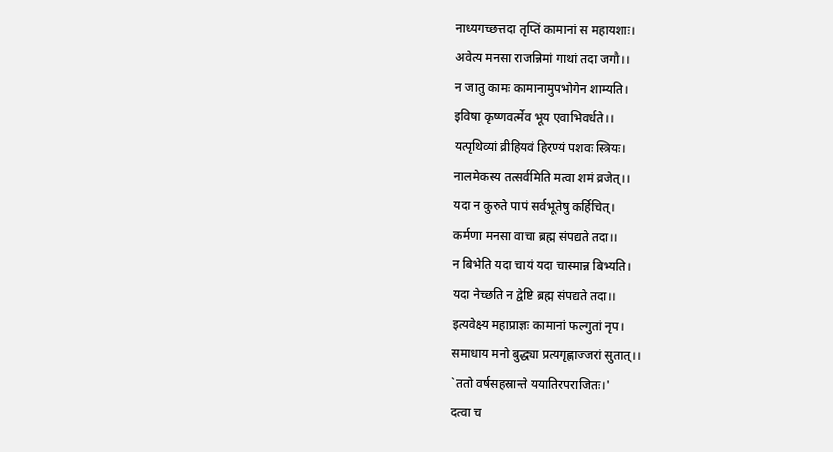नाध्यगच्छत्तदा तृप्तिं कामानां स महायशाः।
अवेत्य मनसा राजन्निमां गाथां तदा जगौ।।
न जातु कामः कामानामुपभोगेन शाम्यति।
इविषा कृष्णवर्त्मेव भूय एवाभिवर्धते।।
यत्पृथिव्यां व्रीहियवं हिरण्यं पशवः स्त्रियः।
नालमेकस्य तत्सर्वमिति मत्वा शमं व्रजेत्।।
यदा न कुरुते पापं सर्वभूतेषु कर्हिचित्।
कर्मणा मनसा वाचा ब्रह्म संपद्यते तदा।।
न बिभेति यदा चायं यदा चास्मान्न बिभ्यति।
यदा नेच्छति न द्वेष्टि ब्रह्म संपद्यते तदा।।
इत्यवेक्ष्य महाप्राज्ञः कामानां फल्गुतां नृप।
समाधाय मनो बुद्ध्या प्रत्यगृह्णाज्जरां सुतात्।।
`ततो वर्षसहस्रान्ते ययातिरपराजितः।'
दत्वा च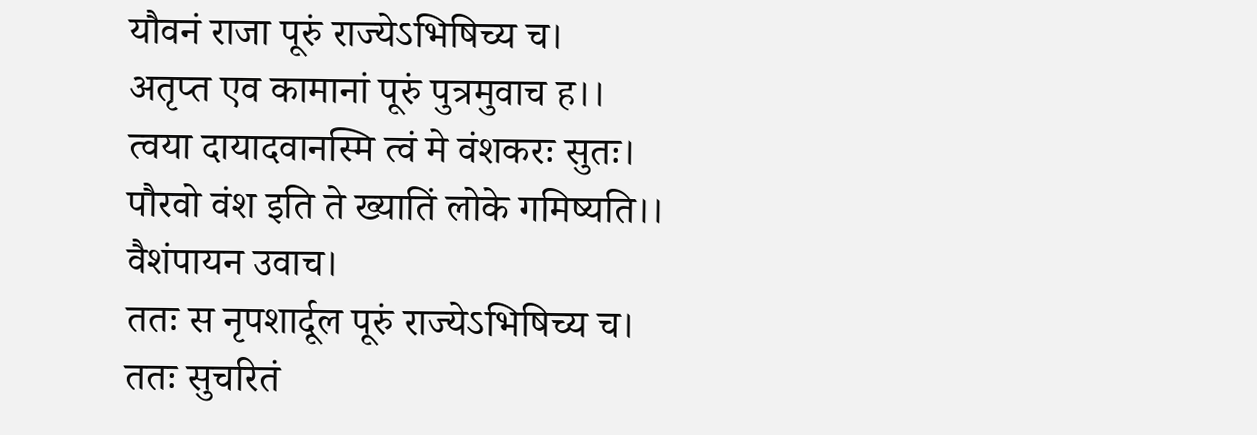यौवनं राजा पूरुं राज्येऽभिषिच्य च।
अतृप्त एव कामानां पूरुं पुत्रमुवाच ह।।
त्वया दायादवानस्मि त्वं मे वंशकरः सुतः।
पौरवो वंश इति ते ख्यातिं लोके गमिष्यति।।
वैशंपायन उवाच।
ततः स नृपशार्दूल पूरुं राज्येऽभिषिच्य च।
ततः सुचरितं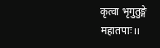कृत्वा भृगुतुङ्गे महातपाः।।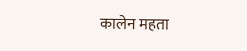कालेन महता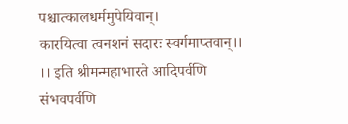पश्चात्कालधर्ममुपेयिवान्।
कारयित्वा त्वनशनं सदारः स्वर्गमाप्तवान्।।
।। इति श्रीमन्महाभारते आदिपर्वणि
संभवपर्वणि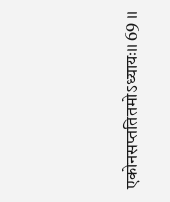एकोनसप्ततितमोऽध्यायः।। 69 ।।